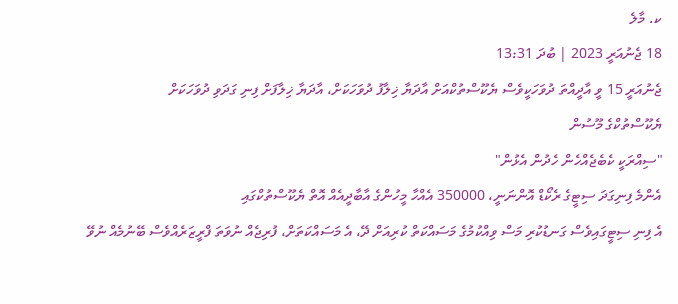ކ. މާލެ
18 ޖެނުއަރީ 2023 | ބުދަ 13:31
ޖެނުއަރީ 15 ވީ އާދީއްތަ ދުވަހަކީވެސް ޔެކޫސްތުކްއަށް އާދަޔާ ޚިލާފު ދުވަހަކަށް، އާދަޔާ ޚިލާފަށް ފިނި ގަދަވި ދުވަހަކަށް
ޔެކޫސްތުކްގެ މޫސުން
"ސިއްރަކީ ކެބެޖެއްހެން ހެދުން އެޅުން"
އެންމެ ފިނިގަދަ ސިޓީގެ ރެކޯޑް އޮންނަނީ، 350000 އެއްހާ މީހުންގެ އާބާދީއެއް އޮތް ޔެކޫސްތުކްގައި
އެ ފިނި ސިޓީގައިވެސް ގަނޑުކުރި މަސް ވިއްކުމުގެ މަސައްކަތް ކުރިއަށް ދޭ، އެ މަސައްކަތަށް، ފުރިޖެއް ނުވަތަ ފްރީޒަރެއްވެސް ބޭނުމެއް ނުވޭ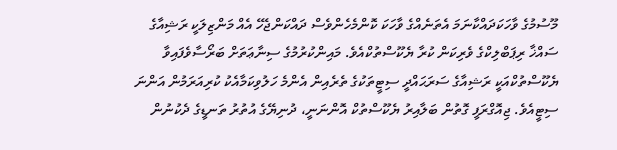މޫސުމުގެ ވާހަކަދައްކާނަމަ އެތަނެއްގެ ވާހަކަ ކޮންމެހެންވެސް ދައްކަންޖެހޭ އެއް މަންޒިލަކީ ރަޝިއާގެ ސައްޚާ ރިޕަބްލިކްގެ ވެރިކަން ކުރާ ޔެކޫސްތުކްއެވެ. މައިންކުރުމުގެ ސިނާޢަތަށް ބަރޯސާވެފައިވާ ޔެކޫސްތުކްއަކީ ރަޝިއާގެ ސަރަޙައްދީ ސިޓީތަކުގެ ތެރެއިން އެންމެ ހަލުވިކަމާއެކު ކުރިއަރަމުން އަންނަ ސިޓީއެވެ. ޖިއޮގްރަފީ ގޮތުން ބަލާއިރު ޔެކޫސްތުކް އޮންނަނީ، ދުނިޔޭގެ އުތުރު ތަނޑީގެ ދެކުނުން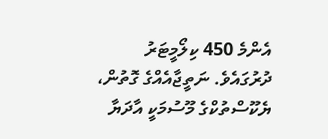އެންމެ 450 ކިލޯމީޓަރު ދުރުގައެވެ. ނަތީޖާއެއްގެ ގޮތުން، ޔެކޫސްތުކްގެ މޫސުމަކީ އާދަޔާ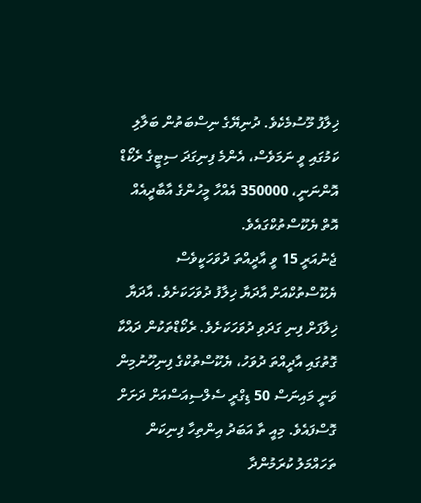ޚިލާފު މޫސުމެކެވެ. ދުނިޔޭގެ ނިސްބަތުން ބަލާލި ކަމުގައި ވީ ނަމަވެސް، އެންމެ ފިނިގަދަ ސިޓީގެ ރެކޯޑް އޮންނަނީ، 350000 އެއްހާ މީހުންގެ އާބާދީއެއް އޮތް ޔެކޫސްތުކްގައެވެ.
ޖެނުއަރީ 15 ވީ އާދީއްތަ ދުވަހަކީވެސް ޔެކޫސްތުކްއަށް އާދަޔާ ޚިލާފު ދުވަހަކަށެވެ. އާދަޔާ ޚިލާފަށް ފިނި ގަދަވި ދުވަހަކަށެވެ. ރެކޯޑްތަކުން ދައްކާ ގޮތުގައި އާދީއްތަ ދުވަހު، ޔެކޫސްތުކްގެ ފިނިހޫނުމިން ވަނީ މައިނަސް 50 ޑިގްރީ ސެލްސިއަސްއަށް ދަށަށް ގޮސްފައެވެ. މިއީ ތާ އަބަދު އިންތިހާ ފިނިކަން ތަހައްމަލު ކުރަމުންދާ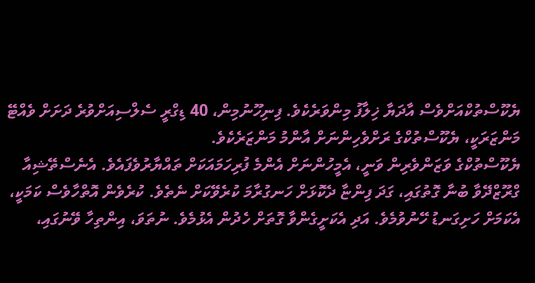ޔެކޫސްތުކްއަށްވެސް އާދަޔާ ޚިލާފު މިންވަރެކެވެ. ފިނިހޫނުމިން، 40 ޑިގްރީ ސެލްސިއަށްވުރެ ދަށަށް ވެއްޓޭ މަންޒަރަކީ، ޔެކޫސްތުކްގެ ރަށްވެހިންނަށް އާންމު މަންޒަރެކެވެ.
ޔެކޫސްތުކްގެ ވަޒަންވެރިން ވަނީ، އެމީހުންނަށް އެންމެ ފުރިހަމައަކަށް ތައްޔާރުވެފައެވެ. އެނެސްތޭޝިއާ ގްރޫޒްދޭވާ ބުނާ ގޮތުގައި، ގަދަ ފިންޏާ ދެކޮޅަށް ހަނގުރާމަ ކުރެވޭކަށް ނެތެވެ. ކުރެވެން އޮތްހާވެސް ކަމަކީ، އެކަމަށް ހަށިގަނޑު ހޭނުވުމެވެ. އަދި އެކަށީގެންވާ ގޮތަށް ހެދުން އެޅުމެވެ. ނުތަވަ، އިންތިހާ ވޭނުގައި،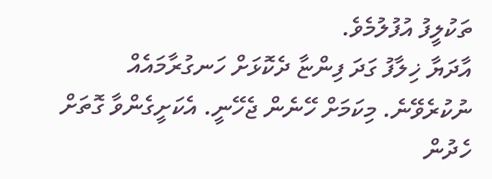ތަކުލީފު އުފުލުމެވެ.
އާދަޔާ ޚިލާފު ގަދަ ފިންޏާ ދެކޮޅަށް ހަނގުރާމައެއް ނުކުރެވޭނެ. މިކަމަށް ހޭނެން ޖެހޭނީ. އެކަށީގެންވާ ގޮތަށް ހެދުން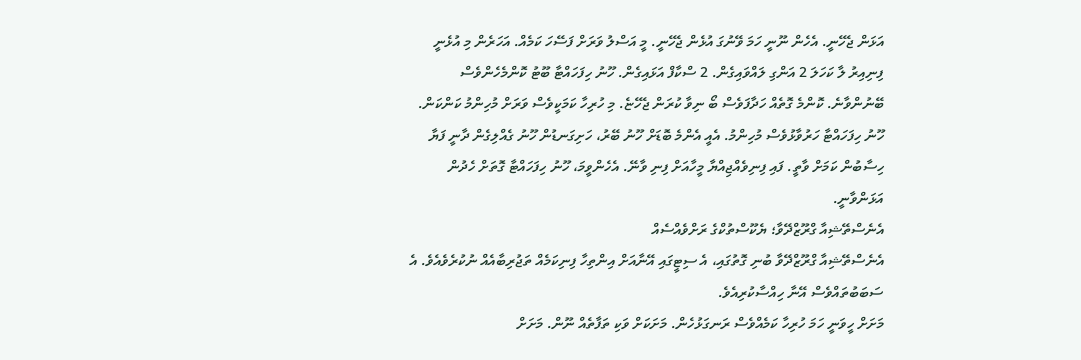އަޅަން ޖެހޭނީ. އެހެން ނޫނީ ހަމަ ވޭނުގަ އުޅެން ޖެހޭނީ. މީ އަސްލު ވަރަށް ފަސޭހަ ކަމެއް. އަހަރެން މި އުޅެނީ ފިނިއިރު ލާ ކަހަލަ 2 އަންގި ލައްވައިގެން. 2 ސްކާފް އަޅައިގެން. ހޫނު ހިފަހައްޓާ ބޫޓު ކޮންމެހެންވެސް ބޭނުންވާނެ. ކޮންމެ ގޮތެއް ހަދާފަވެސް ބޯ ނިވާ ކުރަން ޖެހޭޏެ. މި ހުރިހާ ކަމަކީވެސް ވަރަށް މުހިންމު ކަންކަން. ހޫނު ހިފަހައްޓާ ހަރުވާޅުވެސް މުހިންމު. އެއީ އެންމެ ބޮޑަށް ހޫނު ބޭރު، ހަށިގަނޑުން ހޫނު ގެއްލިގެން ދާނީ ފަޔާ ހިސާބުން ކަމަށް ވާތީ. ފައި ފިނިވެއްޖިއްޔާ މީހާއަށް ފިނި ވާނޭ. އެހެންވީމަ، ހޫނު ހިފަހައްޓާ ގޮތަށް ހެދުން އަޅަންވާނީ.
އެނެސްތޭޝިއާ ގްރޫޒްދޭވާ؛ ޔެކޫސްތުކްގެ ރަށްވެއްސެއް
އެނެސްތޭޝިއާ ގްރޫޒްދޭވާ ބުނި ގޮތުގައި، އެ ސިޓީގައި އޭނާއަށް އިންތިހާ ފިނިކަމެއް ތަޖުރިބާއެއް ނުކުރެވެއެވެ. އެ ސަބަބުތައްވެސް އޭނާ ހިއްސާކުރިއެވެ.
މަށަށް ހީވަނީ ހަމަ ހުރިހާ ކަމެއްވެސް ރަނގަޅުހެން. މަށަކަށް ވަކި ތަފާތެއް ނޫން. މަށަށް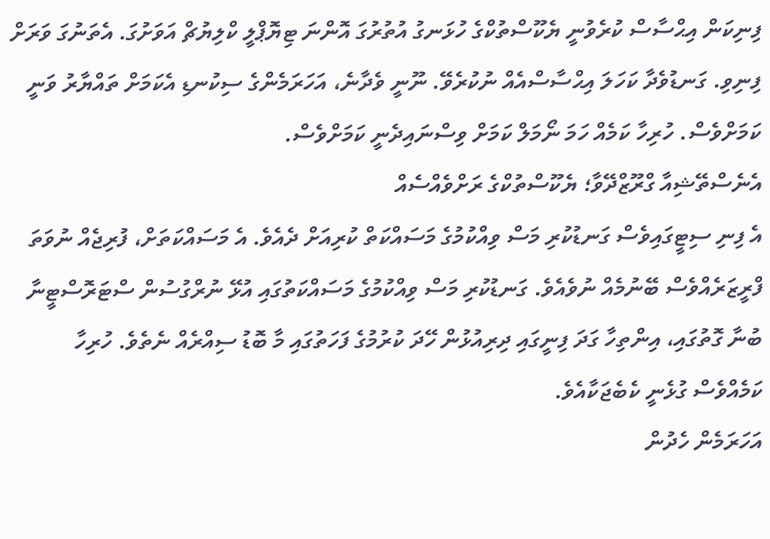ފިނިކަން އިޙްސާސް ކުރެވުނީ ޔެކޫސްތުކްގެ ހުޅަނގު އުތުރުގަ އޮންނަ ޓިޔޮޕްލީ ކްލިޔުޗް އަވަށުގަ. އެތަނުގަ ވަރަށް ފިނިވި. ގަނޑުވެދާ ކަހަލަ އިޙްސާސްއެއް ނުކުރެވޭ. ނޫނީ ވެދާނެ، އަހަރަމެންގެ ސިކުނޑި އެކަމަށް ތައްޔާރު ވަނީ ކަމަށްވެސް. ހުރިހާ ކަމެއް ހަމަ ނޯމަލް ކަމަށް ވިސްނައިދެނީ ކަމަށްވެސް.
އެނެސްތޭޝިއާ ގްރޫޒްދޭވާ؛ ޔެކޫސްތުކްގެ ރަށްވެއްސެއް
އެ ފިނި ސިޓީގައިވެސް ގަނޑުކުރި މަސް ވިއްކުމުގެ މަސައްކަތް ކުރިއަށް ދެއެވެ. އެ މަސައްކަތަށް، ފުރިޖެއް ނުވަތަ ފްރީޒަރެއްވެސް ބޭނުމެއް ނުވެއެވެ. ގަނޑުކުރި މަސް ވިއްކުމުގެ މަސައްކަތުގައި އުޅޭ ނުރްގުސުން ސްޓަރޮސްޓީނާ ބުނާ ގޮތުގައި، އިންތިހާ ގަދަ ފިނީގައި ދިރިއުޅުން ހޭދަ ކުރުމުގެ ފަހަތުގައި މާ ބޮޑު ސިއްރެއް ނެތެވެ. ހުރިހާ ކަމެއްވެސް ގުޅެނީ ކެބެޖަކާއެވެ.
އަހަރަމެން ހެދުން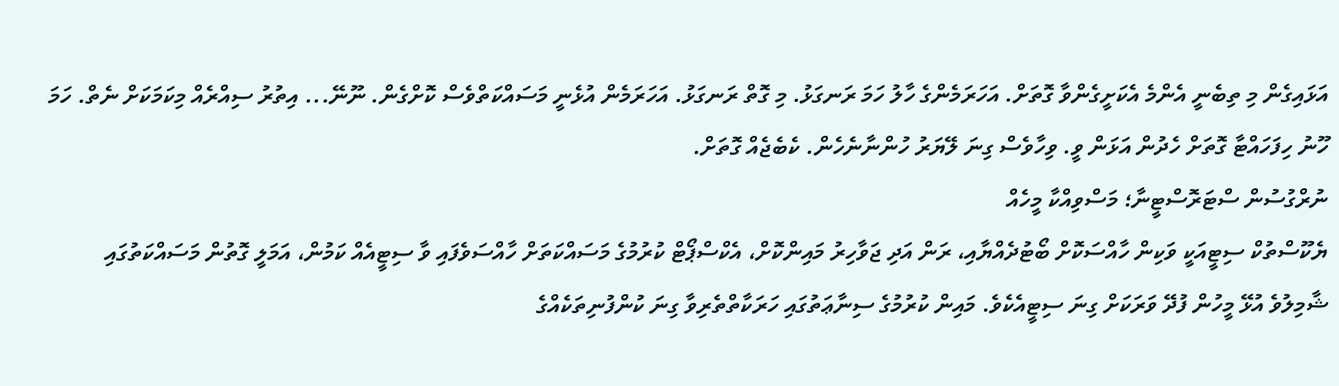އަޅައިގެން މި ތިބެނީ އެންމެ އެކަށީގެންވާ ގޮތަށް. އަހަރަމެންގެ ހާލު ހަމަ ރަނގަޅު. މި ގޮތް ރަނގަޅު. އަހަރަމެން އުޅެނީ މަސައްކަތްވެސް ކޮށްގެން. ނޫނޭ... އިތުރު ސިއްރެއް މިކަމަކަށް ނެތް. ހަމަ ހޫނު ހިފަހައްޓާ ގޮތަށް ހެދުން އަޅަން ވީ. ވިހާވެސް ގިނަ ލޭޔަރު ހުންނާނެހެން. ކެބެޖެއް ގޮތަށް.
ނުރްގުސުން ސްޓަރޮސްޓީނާ؛ މަސްވިއްކާ މީހެއް
ޔެކޫސްތުކް ސިޓީއަކީ ވަކިން ހާއްސަކޮށް ބޯޓުދެއްޔާއި، ރަން އަދި ޖަވާހިރު މައިންކޮށް، އެކްސްޕޯޓް ކުރުމުގެ މަސައްކަތަށް ހާއްސަވެފައި ވާ ސިޓީއެއް ކަމުން، އަމަލީ ގޮތުން މަސައްކަތުގައި ޝާމިލުވެ އުޅޭ މީހުން ފުދޭ ވަރަކަށް ގިނަ ސިޓީއެކެވެ. މައިން ކުރުމުގެ ސިނާޢަތުގައި ހަރަކާތްތެރިވާ ގިނަ ކުންފުނިތަކެއްގެ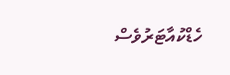ހެޑްކުއާޓަރުވެސް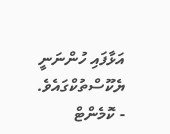އަޅާފައި ހުންނަނީ ޔެކޫސްތުކްގައެވެ.
- ކޮމެންޓް